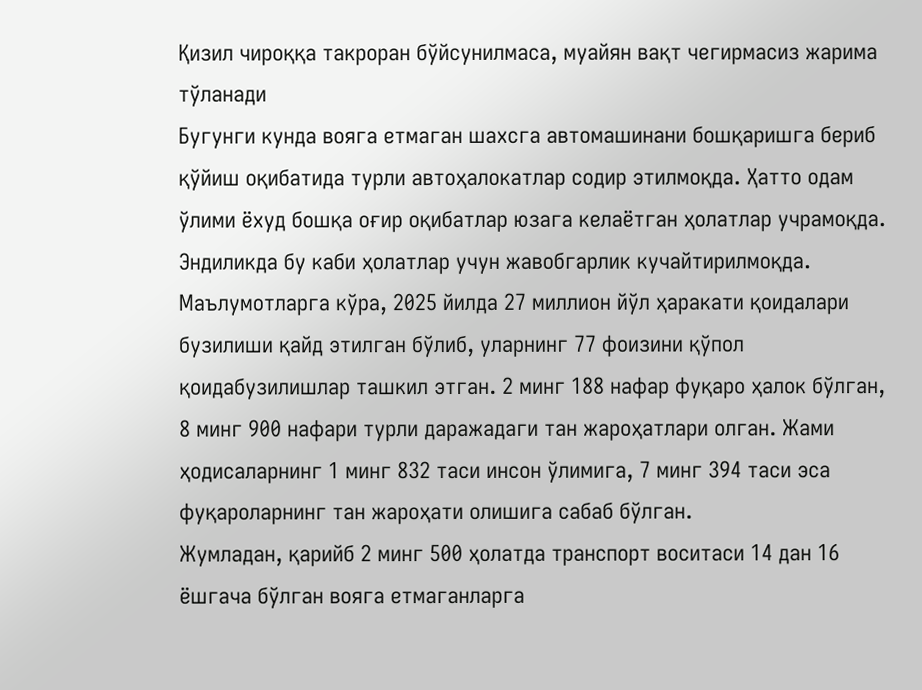Қизил чироққа такроран бўйсунилмаса, муайян вақт чегирмасиз жарима тўланади
Бугунги кунда вояга етмаган шахсга автомашинани бошқаришга бериб қўйиш оқибатида турли автоҳалокатлар содир этилмоқда. Ҳатто одам ўлими ёхуд бошқа оғир оқибатлар юзага келаётган ҳолатлар учрамоқда. Эндиликда бу каби ҳолатлар учун жавобгарлик кучайтирилмоқда.
Маълумотларга кўра, 2025 йилда 27 миллион йўл ҳаракати қоидалари бузилиши қайд этилган бўлиб, уларнинг 77 фоизини қўпол қоидабузилишлар ташкил этган. 2 минг 188 нафар фуқаро ҳалок бўлган, 8 минг 900 нафари турли даражадаги тан жароҳатлари олган. Жами ҳодисаларнинг 1 минг 832 таси инсон ўлимига, 7 минг 394 таси эса фуқароларнинг тан жароҳати олишига сабаб бўлган.
Жумладан, қарийб 2 минг 500 ҳолатда транспорт воситаси 14 дан 16 ёшгача бўлган вояга етмаганларга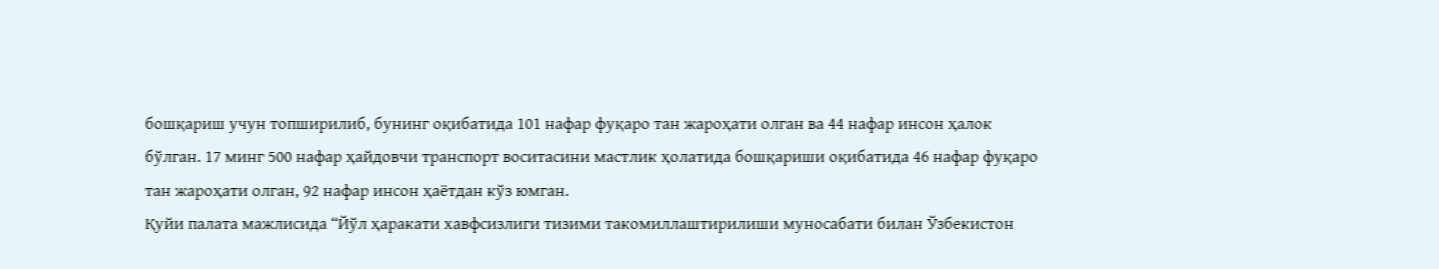бошқариш учун топширилиб, бунинг оқибатида 101 нафар фуқаро тан жароҳати олган ва 44 нафар инсон ҳалок бўлган. 17 минг 500 нафар ҳайдовчи транспорт воситасини мастлик ҳолатида бошқариши оқибатида 46 нафар фуқаро тан жароҳати олган, 92 нафар инсон ҳаётдан кўз юмган.
Қуйи палата мажлисида “Йўл ҳаракати хавфсизлиги тизими такомиллаштирилиши муносабати билан Ўзбекистон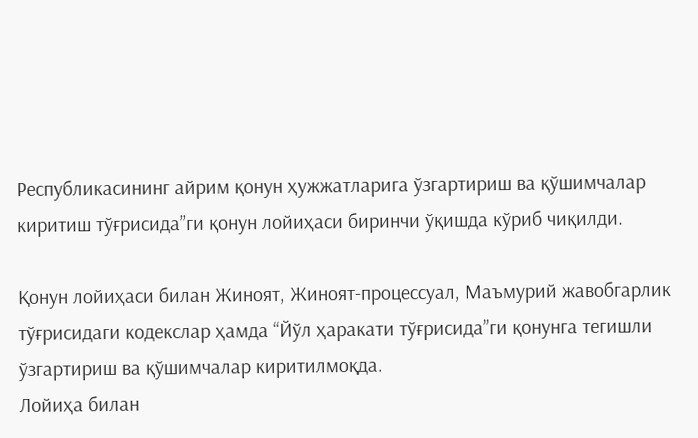Республикасининг айрим қонун ҳужжатларига ўзгартириш ва қўшимчалар киритиш тўғрисида”ги қонун лойиҳаси биринчи ўқишда кўриб чиқилди.

Қонун лойиҳаси билан Жиноят, Жиноят-процессуал, Маъмурий жавобгарлик тўғрисидаги кодекслар ҳамда “Йўл ҳаракати тўғрисида”ги қонунга тегишли ўзгартириш ва қўшимчалар киритилмоқда.
Лойиҳа билан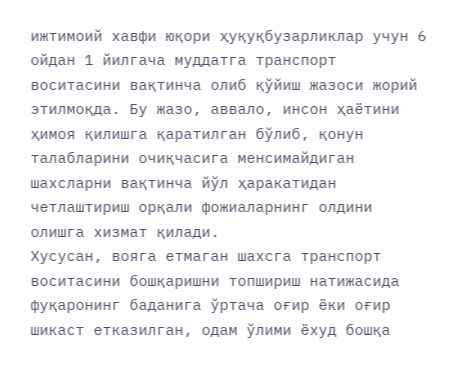ижтимоий хавфи юқори ҳуқуқбузарликлар учун 6 ойдан 1 йилгача муддатга транспорт воситасини вақтинча олиб қўйиш жазоси жорий этилмоқда. Бу жазо, аввало, инсон ҳаётини ҳимоя қилишга қаратилган бўлиб, қонун талабларини очиқчасига менсимайдиган шахсларни вақтинча йўл ҳаракатидан четлаштириш орқали фожиаларнинг олдини олишга хизмат қилади.
Хусусан, вояга етмаган шахсга транспорт воситасини бошқаришни топшириш натижасида фуқаронинг баданига ўртача оғир ёки оғир шикаст етказилган, одам ўлими ёхуд бошқа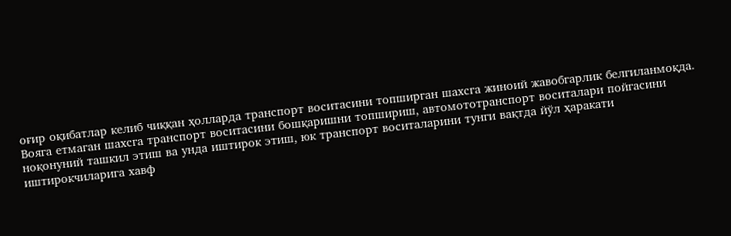оғир оқибатлар келиб чиққан ҳолларда транспорт воситасини топширган шахсга жиноий жавобгарлик белгиланмоқда.
Вояга етмаган шахсга транспорт воситасини бошқаришни топшириш, автомототранспорт воситалари пойгасини ноқонуний ташкил этиш ва унда иштирок этиш, юк транспорт воситаларини тунги вақтда йўл ҳаракати иштирокчиларига хавф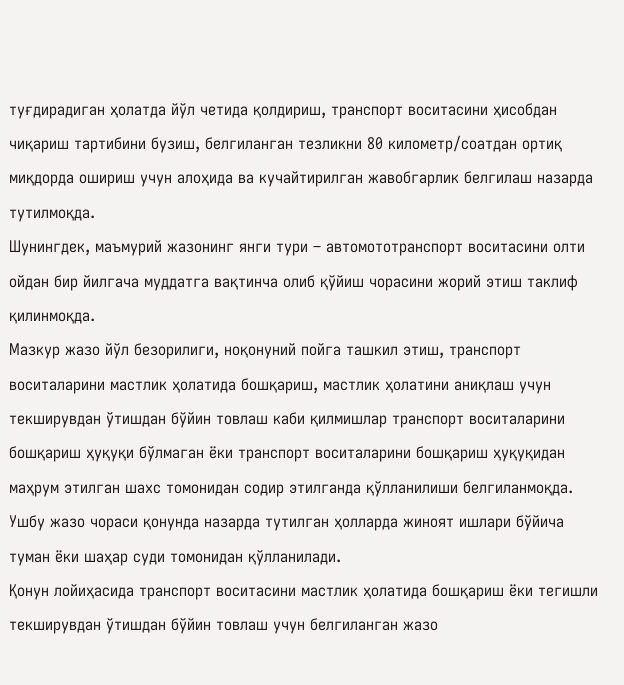туғдирадиган ҳолатда йўл четида қолдириш, транспорт воситасини ҳисобдан чиқариш тартибини бузиш, белгиланган тезликни 80 километр/соатдан ортиқ миқдорда ошириш учун алоҳида ва кучайтирилган жавобгарлик белгилаш назарда тутилмоқда.
Шунингдек, маъмурий жазонинг янги тури – автомототранспорт воситасини олти ойдан бир йилгача муддатга вақтинча олиб қўйиш чорасини жорий этиш таклиф қилинмоқда.
Мазкур жазо йўл безорилиги, ноқонуний пойга ташкил этиш, транспорт воситаларини мастлик ҳолатида бошқариш, мастлик ҳолатини аниқлаш учун текширувдан ўтишдан бўйин товлаш каби қилмишлар транспорт воситаларини бошқариш ҳуқуқи бўлмаган ёки транспорт воситаларини бошқариш ҳуқуқидан маҳрум этилган шахс томонидан содир этилганда қўлланилиши белгиланмоқда. Ушбу жазо чораси қонунда назарда тутилган ҳолларда жиноят ишлари бўйича туман ёки шаҳар суди томонидан қўлланилади.
Қонун лойиҳасида транспорт воситасини мастлик ҳолатида бошқариш ёки тегишли текширувдан ўтишдан бўйин товлаш учун белгиланган жазо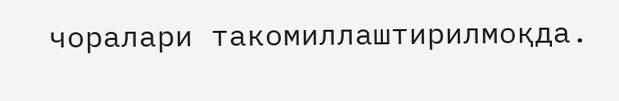чоралари такомиллаштирилмоқда.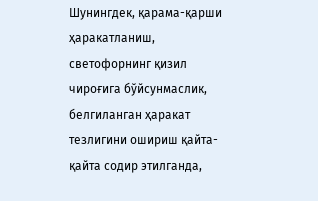Шунингдек, қарама-қарши ҳаракатланиш, светофорнинг қизил чироғига бўйсунмаслик, белгиланган ҳаракат тезлигини ошириш қайта-қайта содир этилганда,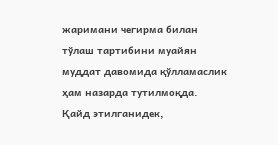жаримани чегирма билан тўлаш тартибини муайян муддат давомида қўлламаслик ҳам назарда тутилмоқда.
Қайд этилганидек,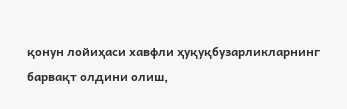қонун лойиҳаси хавфли ҳуқуқбузарликларнинг барвақт олдини олиш,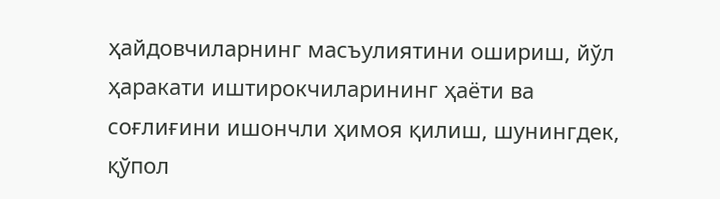ҳайдовчиларнинг масъулиятини ошириш, йўл ҳаракати иштирокчиларининг ҳаёти ва соғлиғини ишончли ҳимоя қилиш, шунингдек, қўпол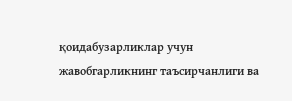қоидабузарликлар учун жавобгарликнинг таъсирчанлиги ва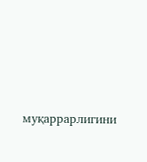муқаррарлигини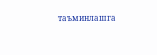таъминлашга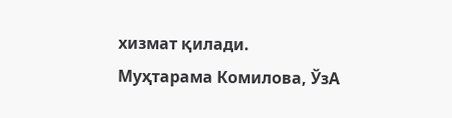хизмат қилади.
Муҳтарама Комилова, ЎзА